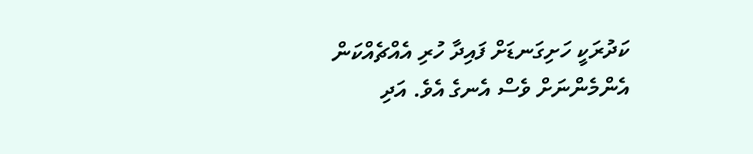ކަދުރަކީ ހަށިގަނޑަށް ފައިދާ ހުރި އެއްޗެއްކަން އެންމެންނަށް ވެސް އެނގެ އެވެ. އަދި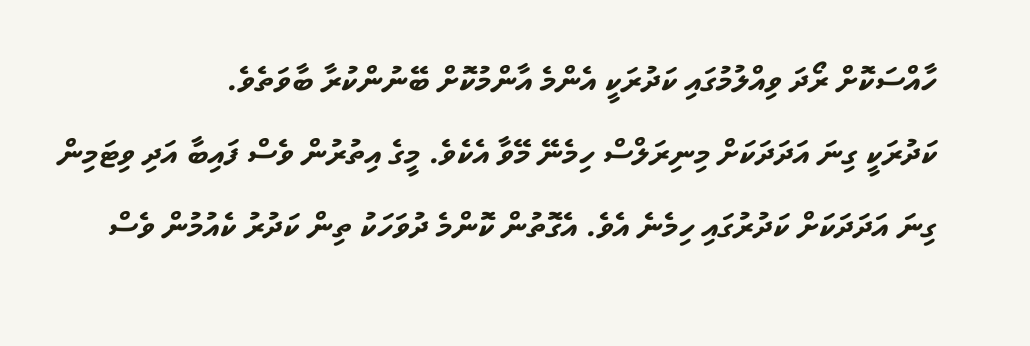ހާއްސަކޮށް ރޯދަ ވިއްލުމުގައި ކަދުރަކީ އެންމެ އާންމުކޮށް ބޭނުންކުރާ ބާވަތެވެ.
ކަދުރަކީ ގިނަ އަދަދަކަށް މިނިރަލްސް ހިމެނޭ މޭވާ އެކެވެ. މީގެ އިތުރުން ވެސް ފައިބާ އަދި ވިޓަމިން ގިނަ އަދަދަކަށް ކަދުރުގައި ހިމެނެ އެވެ. އެގޮތުން ކޮންމެ ދުވަހަކު ތިން ކަދުރު ކެއުމުން ވެސް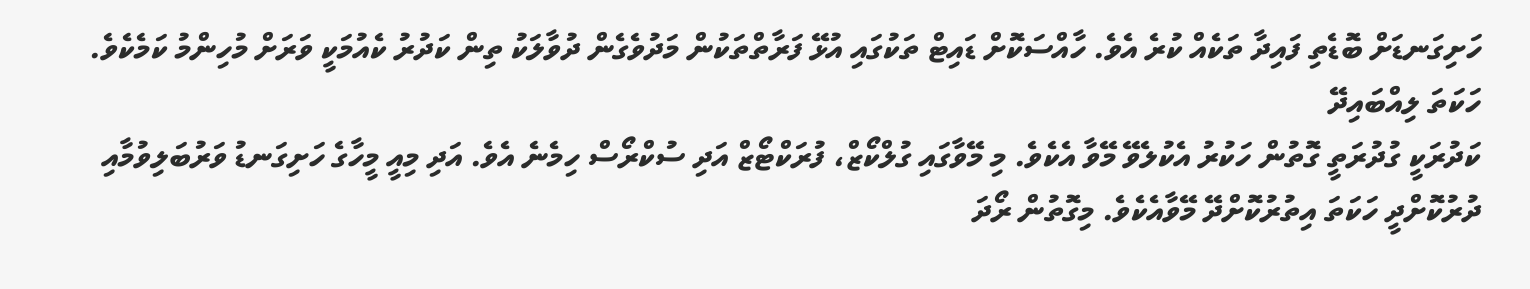ހަށިގަނޑަށް ބޮޑެތި ފައިދާ ތަކެއް ކުރެ އެވެ. ހާއްސަކޮށް ޑައިޓް ތަކުގައި އުޅޭ ފަރާތްތަކުން މަދުވެގެން ދުވާލަކު ތިން ކަދުރު ކެއުމަކީ ވަރަށް މުހިންމު ކަމެކެވެ.
ހަކަތަ ލިއްބައިދޭ
ކަދުރަކީ ގުދުރަތީ ގޮތުން ހަކުރު އެކުލެވޭ މޭވާ އެކެވެ. މި މޭވާގައި ގުލްކޯޒް، ފުރަކްޓޯޒް އަދި ސުކްރޯސް ހިމެނެ އެވެ. އަދި މިއީ މީހާގެ ހަށިގަނޑު ވަރުބަލިވުމާއި ދުރުކޮށްދީ ހަކަތަ އިތުރުކޮށްދޭ މޭވާއެކެވެ. މިގޮތުން ރޯދަ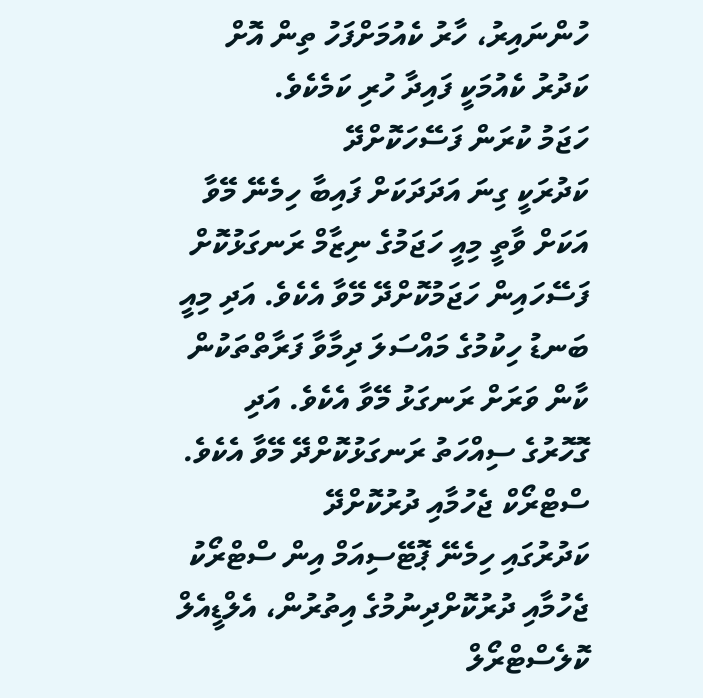ހުންނައިރު، ހާރު ކެއުމަށްފަހު ތިން އޮށް ކަދުރު ކެއުމަކީ ފައިދާ ހުރި ކަމެކެވެ.
ހަޖަމު ކުރަން ފަސޭހަކޮށްދޭ
ކަދުރަކީ ގިނަ އަދަދަކަށް ފައިބާ ހިމެނޭ މޭވާ އަކަށް ވާތީ މިއީ ހަޖަމުގެ ނިޒާމް ރަނގަޅުކޮށް ފަސޭހައިން ހަޖަމުކޮށްދޭ މޭވާ އެކެވެ. އަދި މިއީ ބަނޑު ހިކުމުގެ މައްސަލަ ދިމާވާ ފަރާތްތަކުން ކާން ވަރަށް ރަނގަޅު މޭވާ އެކެވެ. އަދި ގޮހޮރުގެ ސިއްހަތު ރަނގަޅުކޮށްދޭ މޭވާ އެކެވެ.
ސްޓްރޯކް ޖެހުމާއި ދުރުކޮށްދޭ
ކަދުރުގައި ހިމެނޭ ޕޮޓޭސިއަމް އިން ސްޓްރޯކު ޖެހުމާއި ދުރުކޮށްދިނުމުގެ އިތުރުން، އެލްޑީއެލް ކޮލެސްޓްރޯލް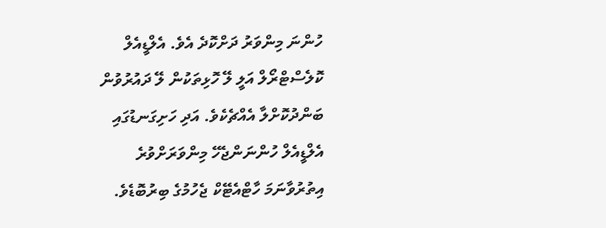ހުންނަ މިންވަރު ދަށްކޮދެ އެވެ. އެލްޑީއެލް ކޮލެސްޓްރޯލް އަލީ ލޭ ހޮޅިތަކުން ލޭ ދައުރުވުން ބަންދުކޮށްލާ އެއްޗެކެވެ. އަދި ހަށިގަނޑުގައި އެލްޑީއެލް ހުންނަންޖެހޭ މިންވަރަށްވުރެ އިތުރުވާނަމަ ހާޓްއެޓޭކް ޖެހުމުގެ ބިރުބޮޑެވެ.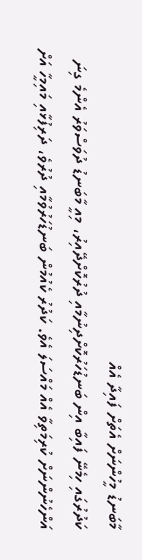މާބަނޑު މީހުންނަށް އެތަށް ފައިދާ އެއް
ކަދުރުގައި ހިމެނޭ ފައިބާ އިން ބަނޑުހަރުކޮށްދިނުމާއި ދުރުކޮށްދޭއިރު، މިއީ މާބަނޑު ދުވަސްވަރު އެންމެ ގިނަ އަންހެނުންނަށް ކުރިމަތިވާ އެއް މައްސަލަ އެވެ. ކަދުރު ކެއުމުން ބަނޑުހަރުވުމާއި ދުރުވެ، ދަރިފުޅާއި މައިމީހާ އަށް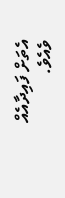އެތަށް ފައިދާއެއް ވެއެވެ.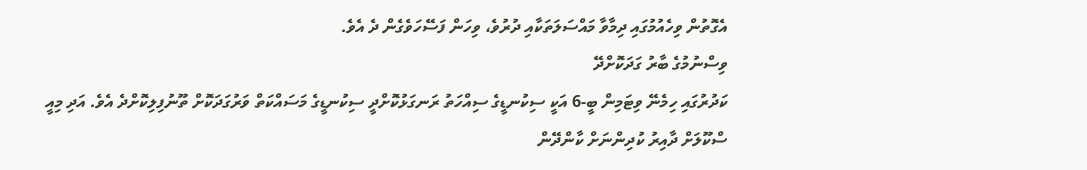އެގޮތުން ވިހެއުމުގައި ދިމާވާ މައްސަލަތަކާއި ދުރުވެ، ވިހަން ފަސޭހަވެގެން ދެ އެވެ.
ވިސްނުމުގެ ބާރު ގަދަކޮށްދޭ
ކަދުރުގައި ހިމެނޭ ވިޓަމިން ބީ-6 އަކީ ސިކުނޑީގެ ސިއްހަތު ރަނގަޅުކޮށްދީ ސިކުނޑީގެ މަސައްކަތް ވަރުގަދަކޮށް ތޫނުފިލިކޮށްދެ އެވެ. އަދި މިއީ ސްކޫލަށް ދާއިރު ކުދިންނަށް ކާންދޭން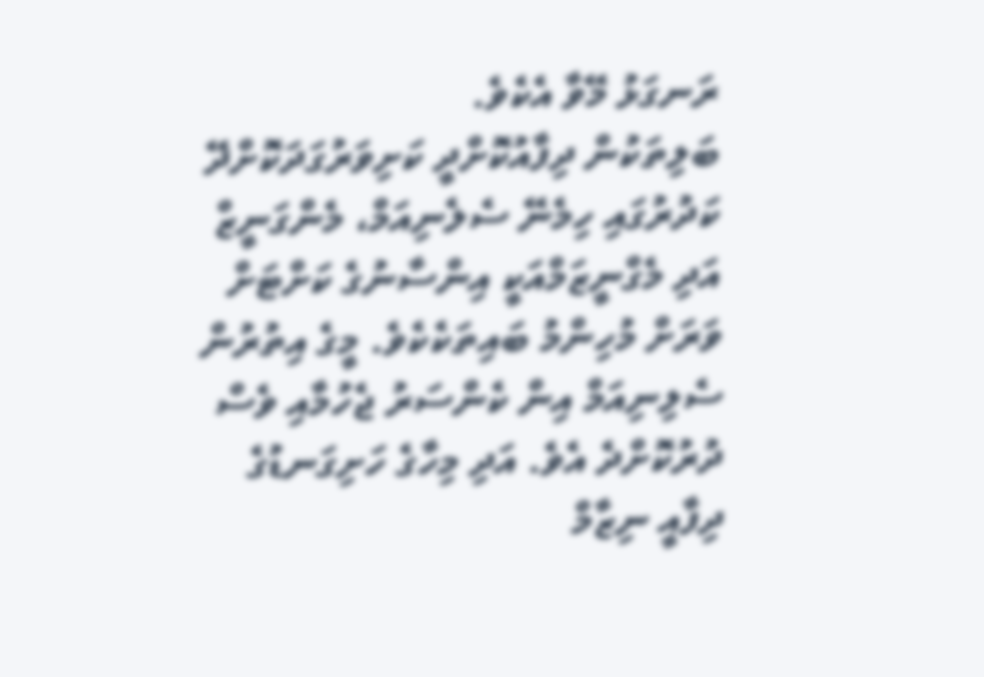ރަނގަޅު މޭވާ އެކެވެ.
ބަލިތަކުން ދިފާއުކޮށްދީ ކަށިވަރުގަދަކޮށްދޭ
ކަދުރުގައި ހިމެނޭ ސެލެނިއަމް، މެންގަނީޒް އަދި މެގްނީޒަމްއަކީ އިންސާނުގެ ކަށްޓަށް ވަރަށް މުހިންމު ބައިތަކެކެވެ. މީގެ އިތުރުން ސެލިނިއަމް އިން ކެންސަރު ޖެހުމާއި ވެސް ދުރުކޮށްދެ އެވެ. އަދި މިހާގެ ހަށިގަނޑުގެ ދިފާއީ ނިޒާމް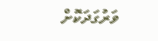ވަރުގަދަކޮށް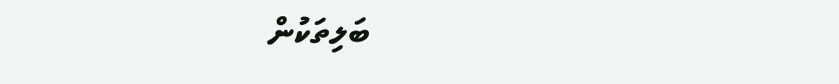ބަލިތަކުން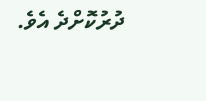ދުރުކޮށްދެ އެވެ.